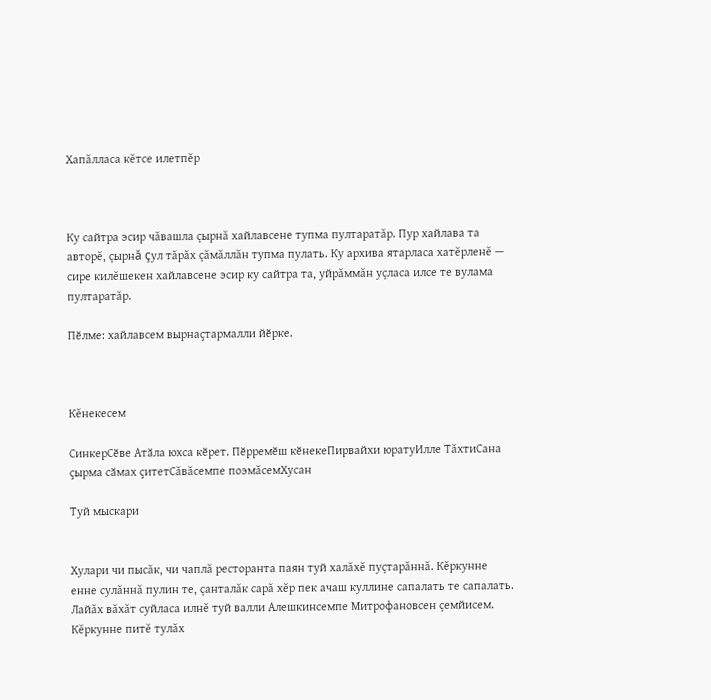Хапăлласа кĕтсе илетпĕр



Ку сайтра эсир чăвашла çырнă хайлавсене тупма пултаратăр. Пур хайлава та авторĕ, çырнă çул тăрăх çăмăллăн тупма пулать. Ку архива ятарласа хатĕрленĕ — сире килĕшекен хайлавсене эсир ку сайтра та, уйрăммăн уçласа илсе те вулама пултаратăр.

Пӗлме: хайлавсем вырнаҫтармалли йӗрке.



Кĕнекесем

СинкерСӗве Атӑла юхса кӗрет. Пӗрремӗш кӗнекеПирвайхи юратуИлле ТăхтиСана ҫырма сӑмах ҫитетСăвăсемпе поэмăсемХусан

Туй мыскари


Хулари чи пысăк, чи чаплă ресторанта паян туй халăхĕ пуçтарăннă. Кĕркунне енне сулăннă пулин те, çанталăк сарă хĕр пек ачаш куллине сапалать те сапалать. Лайăх вăхăт суйласа илнĕ туй валли Алешкинсемпе Митрофановсен çемйисем. Кĕркунне питĕ тулăх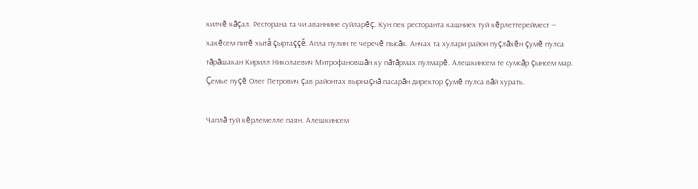килчĕ кăçал. Ресторана та чи аваннине суйларĕç. Кун пек ресторанта кашниех туй кĕрлеттереймест — хакĕсем питĕ хытă çыртаççĕ. Апла пулин те черечĕ пысăк. Анчах та хулари район пуçлăхĕн çумĕ пулса тăрăшакан Кирилл Николаевич Митрофановшăн ку пăтăрмах пулмарĕ. Алешкинсем те сумсăр çынсем мар. Çемье пуçĕ Олег Петрович çав районтах вырнаçнă пасарăн директор çумĕ пулса вăй хурать.

Чаплă туй кĕрлемелле паян. Алешкинсем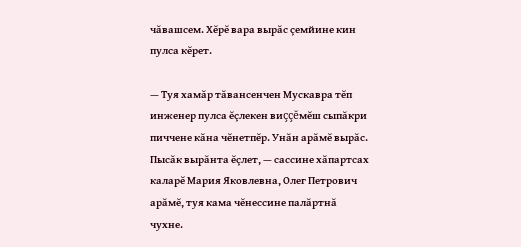чăвашсем. Хĕрĕ вара вырăс çемйине кин пулса кĕрет.

— Туя хамăр тăвансенчен Мускавра тĕп инженер пулса ĕçлекен виççĕмĕш сыпăкри пиччене кăна чĕнетпĕр. Унăн арăмĕ вырăс. Пысăк вырăнта ĕçлет, — сассине хăпартсах каларĕ Мария Яковлевна, Олег Петрович арăмĕ, туя кама чĕнессине палăртнă чухне.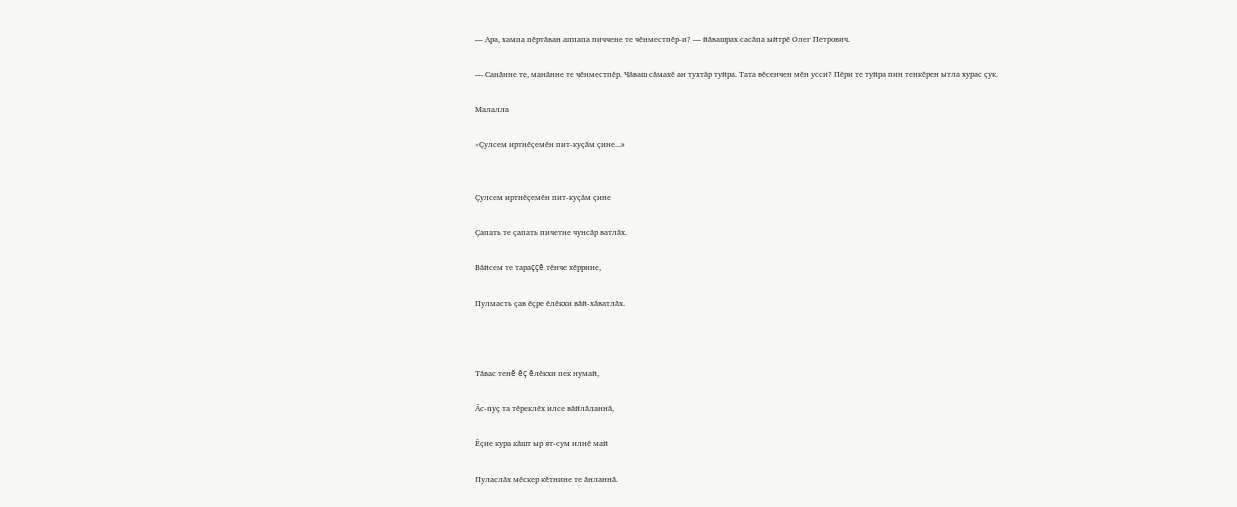— Ара, хампа пĕртăван аппапа пиччене те чĕнместпĕр-и? — йăвашрах сасăпа ыйтрĕ Олег Петрович.

— Санăнне те, манăнне те чĕнместпĕр. Чăваш сăмахĕ ан тухтăр туйра. Тата вĕсенчен мĕн усси? Пĕри те туйра пин тенкĕрен ытла хурас çук.

Малалла

«Çулсем иртнĕçемĕн пит-куçăм çине...»


Çулсем иртнĕçемĕн пит-куçăм çине

Çапать те çапать пичетне чунсăр ватлăх.

Вăйсем те тараççĕ тĕнче хĕррине,

Пулмасть çав ĕçре ĕлĕкхи вăй-хăватлăх.



Тăвас тенĕ ĕç ĕлĕкхи пек нумай,

Ăс-пуç та тĕреклĕх илсе вăйлăланнă,

Ĕçне кура кăшт ыр ят-сум илнĕ май

Пуласлăх мĕскер кĕтнине те ăнланнă.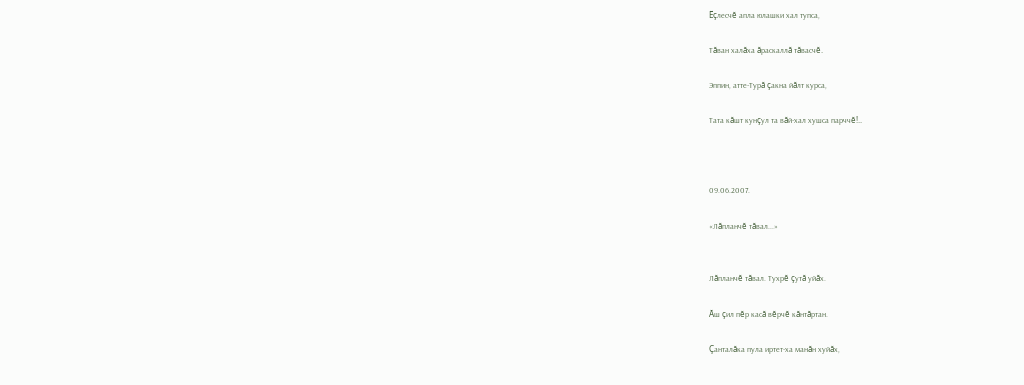Ĕçлесчĕ апла юлашки хал тупса,

Тăван халăха ăраскаллă тăвасчĕ.

Эппин, атте-Турă çакна йăлт курса,

Тата кăшт кунçул та вăй-хал хушса парччĕ!..



09.06.2007.

«Лăпланчĕ тăвал...»


Лăпланчĕ тăвал. Тухрĕ çутă уйăх.

Ăш çил пĕр касă вĕрчĕ кăнтăртан.

Çанталăка пула иртет-ха манăн хуйăх,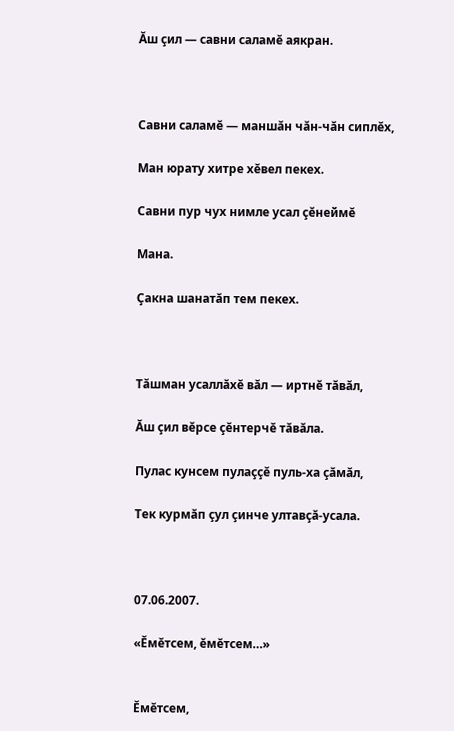Ăш çил — савни саламĕ аякран.



Савни саламĕ — маншăн чăн-чăн сиплĕх,

Ман юрату хитре хĕвел пекех.

Савни пур чух нимле усал çĕнеймĕ

Мана.

Çакна шанатăп тем пекех.



Тăшман усаллăхĕ вăл — иртнĕ тăвăл,

Ăш çил вĕрсе çĕнтерчĕ тăвăла.

Пулас кунсем пулаççĕ пуль-ха çăмăл,

Тек курмăп çул çинче ултавçă-усала.



07.06.2007.

«Ĕмĕтсем, ĕмĕтсем…»


Ĕмĕтсем,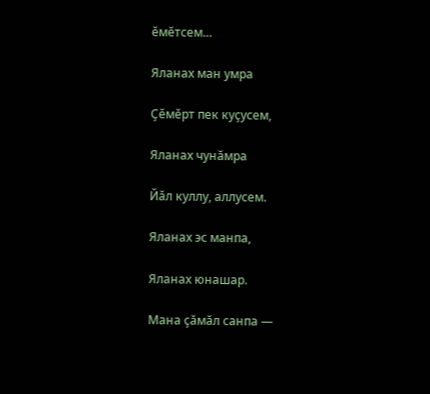ĕмĕтсем…

Яланах ман умра

Çĕмĕрт пек куçусем,

Яланах чунăмра

Йăл куллу, аллусем.

Яланах эс манпа,

Яланах юнашар.

Мана çăмăл санпа —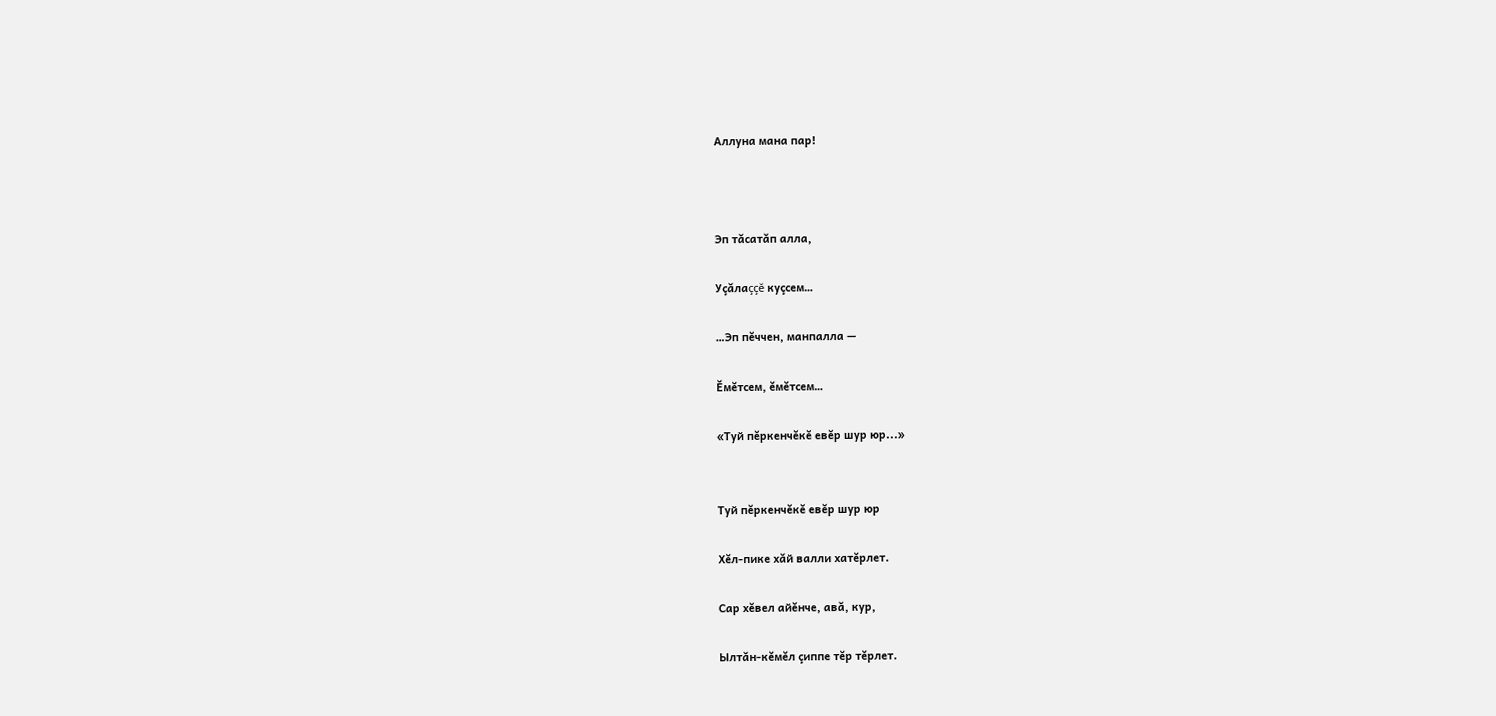Аллуна мана пар!



Эп тăсатăп алла,

Уçăлаççĕ куçсем…

…Эп пĕччен, манпалла —

Ĕмĕтсем, ĕмĕтсем…

«Туй пĕркенчĕкĕ евĕр шур юр...»


Туй пĕркенчĕкĕ евĕр шур юр

Хĕл-пике хăй валли хатĕрлет.

Сар хĕвел айĕнче, авă, кур,

Ылтăн-кĕмĕл çиппе тĕр тĕрлет.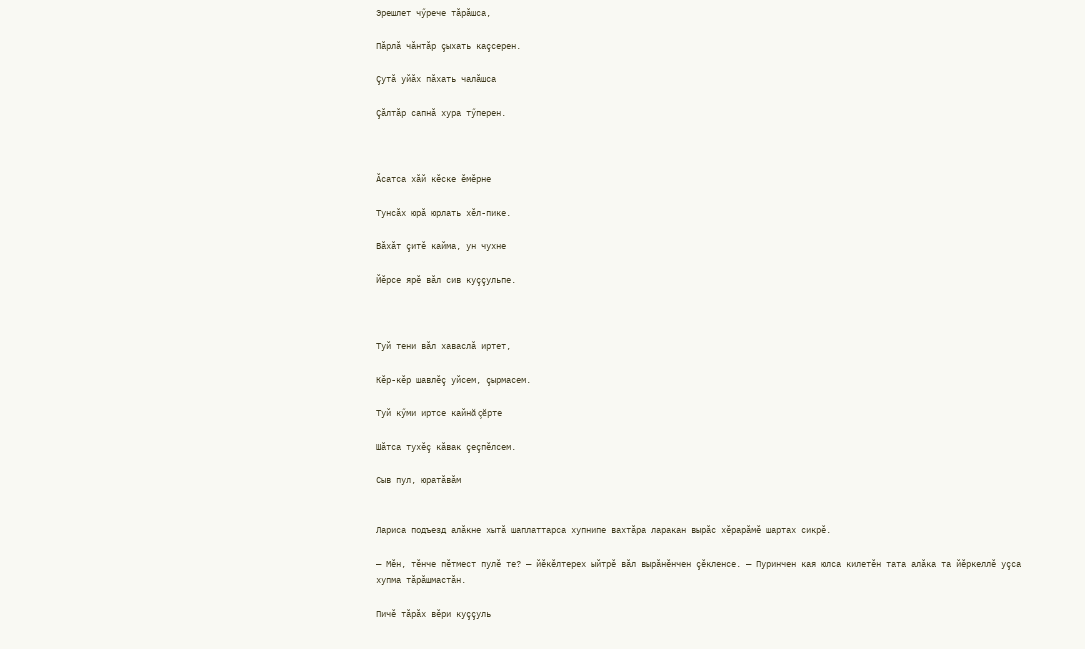Эрешлет чӳрече тăрăшса,

Пăрлă чăнтăр çыхать каçсерен.

Çутă уйăх пăхать чалăшса

Çăлтăр сапнă хура тӳперен.



Ăсатса хăй кĕске ĕмĕрне

Тунсăх юрă юрлать хĕл-пике.

Вăхăт çитĕ кайма, ун чухне

Йĕрсе ярĕ вăл сив куççульпе.



Туй тени вăл хаваслă иртет,

Кĕр-кĕр шавлĕç уйсем, çырмасем.

Туй кӳми иртсе кайнă çĕрте

Шăтса тухĕç кăвак çеçпĕлсем.

Сыв пул, юратăвăм


Лариса подъезд алăкне хытă шаплаттарса хупнипе вахтăра ларакан вырăс хĕрарăмĕ шартах сикрĕ.

— Мĕн, тĕнче пĕтмест пулĕ те? — йĕкĕлтерех ыйтрĕ вăл вырăнĕнчен çĕкленсе. — Пуринчен кая юлса килетĕн тата алăка та йĕркеллĕ уçса хупма тăрăшмастăн.

Пичĕ тăрăх вĕри куççуль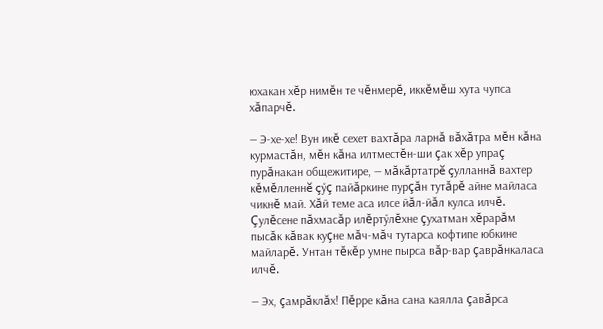юхакан хĕр нимĕн те чĕнмерĕ, иккĕмĕш хута чупса хăпарчĕ.

— Э-хе-хе! Вун икĕ сехет вахтăра ларнă вăхăтра мĕн кăна курмастăн, мĕн кăна илтместĕн-ши çак хĕр упраç пурăнакан общежитире, — мăкăртатрĕ çулланнă вахтер кĕмĕлленнĕ çӳç пайăркине пурçăн тутăрĕ айне майласа чикнĕ май. Хăй теме аса илсе йăл-йăл кулса илчĕ. Çулĕсене пăхмасăр илĕртӳлĕхне çухатман хĕрарăм пысăк кăвак куçне мăч-мăч тутарса кофтипе юбкине майларĕ. Унтан тĕкĕр умне пырса вăр-вар çаврăнкаласа илчĕ.

— Эх, çамрăклăх! Пĕрре кăна сана каялла çавăрса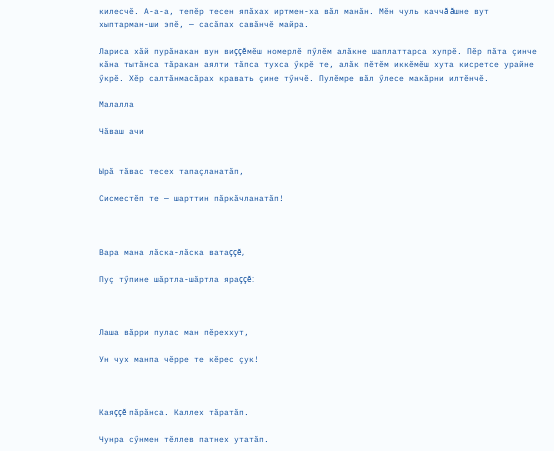килесчĕ. А-а-а, тепĕр тесен япăхах иртмен-ха вăл манăн. Мĕн чуль каччă ăшне вут хыптарман-ши эпĕ, — сасăпах савăнчĕ майра.

Лариса хăй пурăнакан вун виççĕмĕш номерлĕ пӳлĕм алăкне шаплаттарса хупрĕ. Пĕр пăта çинче кăна тытăнса тăракан аялти тăпса тухса ӳкрĕ те, алăк пĕтĕм иккĕмĕш хута кисретсе урайне ӳкрĕ. Хĕр салтăнмасăрах кравать çине тӳнчĕ. Пулĕмре вăл ӳлесе макăрни илтĕнчĕ.

Малалла

Чăваш ачи


Ырă тăвас тесех тапаçланатăп,

Сисместĕп те — шарттин пăркăчланатăп!



Вара мана лăска-лăска ватаççĕ,

Пуç тӳпине шăртла-шăртла яраççĕ:



Лаша вăрри пулас ман пĕреххут,

Ун чух манпа чĕрре те кĕрес çук!



Каяççĕ пăрăнса. Каллех тăратăп.

Чунра сӳнмен тĕллев патнех утатăп.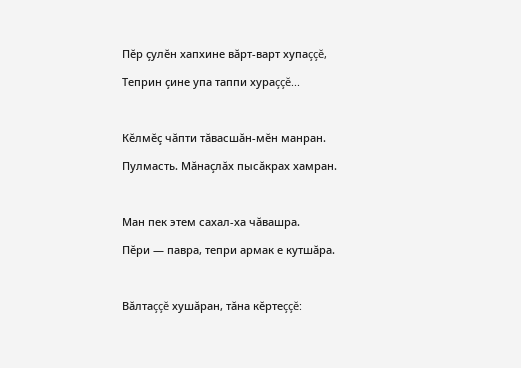Пĕр çулĕн хапхине вăрт-варт хупаççĕ,

Теприн çине упа таппи хураççĕ...



Кĕлмĕç чăпти тăвасшăн-мĕн манран.

Пулмасть. Мăнаçлăх пысăкрах хамран.



Ман пек этем сахал-ха чăвашра.

Пĕри — павра, тепри армак е кутшăра.



Вăлтаççĕ хушăран, тăна кĕртеççĕ: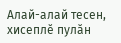Алай-алай тесен, хисеплĕ пулăн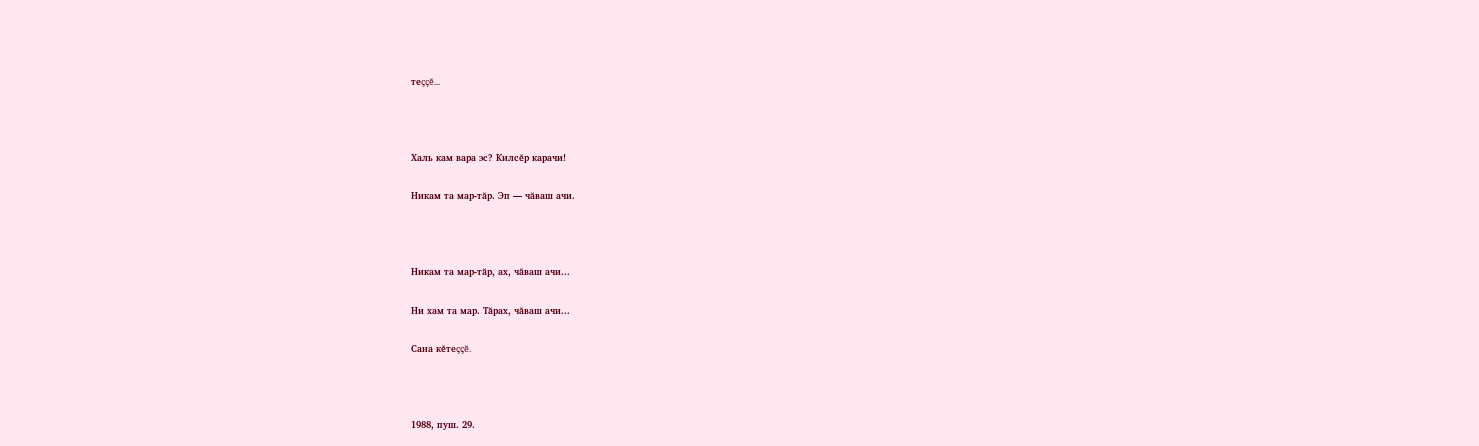теççĕ...



Халь кам вара эс? Килсĕр карачи!

Никам та мар-тăр. Эп — чăваш ачи.



Никам та мар-тăр, ах, чăваш ачи...

Ни хам та мар. Тăрах, чăваш ачи...

Сана кĕтеççĕ.



1988, пуш. 29.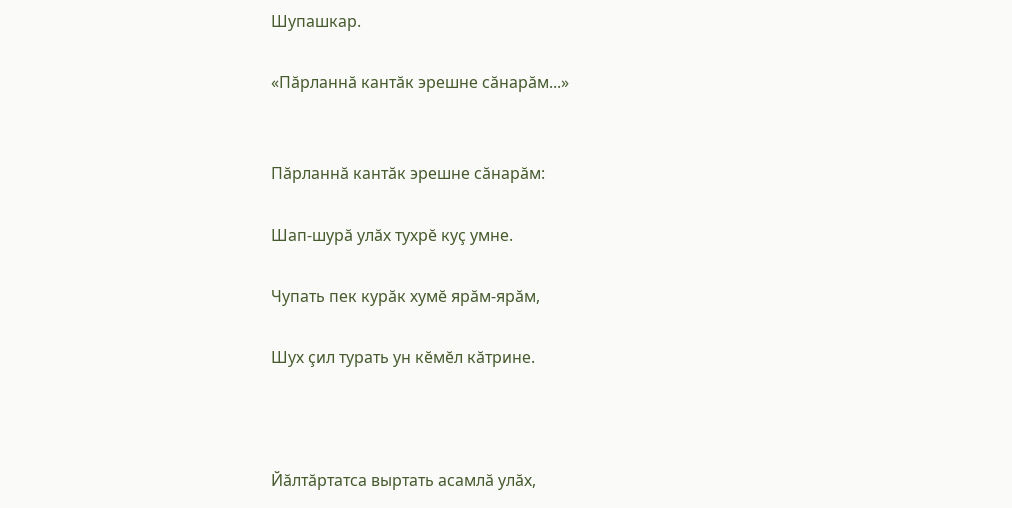Шупашкар.

«Пăрланнă кантăк эрешне сăнарăм...»


Пăрланнă кантăк эрешне сăнарăм:

Шап-шурă улăх тухрĕ куç умне.

Чупать пек курăк хумĕ ярăм-ярăм,

Шух çил турать ун кĕмĕл кăтрине.



Йăлтăртатса выртать асамлă улăх,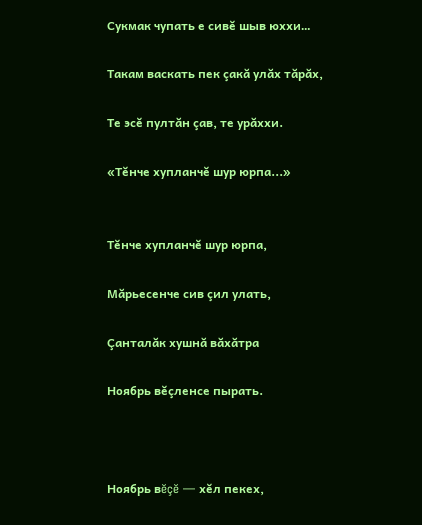Сукмак чупать е сивĕ шыв юххи…

Такам васкать пек çакă улăх тăрăх,

Те эсĕ пултăн çав, те урăххи.

«Тĕнче хупланчĕ шур юрпа...»


Тĕнче хупланчĕ шур юрпа,

Мăрьесенче сив çил улать,

Çанталăк хушнă вăхăтра

Ноябрь вĕçленсе пырать.



Ноябрь вĕçĕ — хĕл пекех,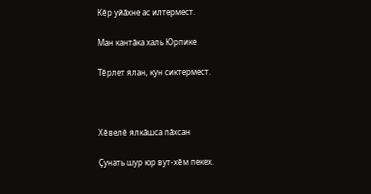Кĕр уйăхне ас илтермест.

Ман кантăка халь Юрпике

Тĕрлет ялан, кун сиктермест.



Хĕвелĕ ялкăшса пăхсан

Çунать шур юр вут-хĕм пекех.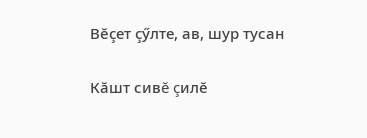Вĕçет çӳлте, ав, шур тусан

Кăшт сивĕ çилĕ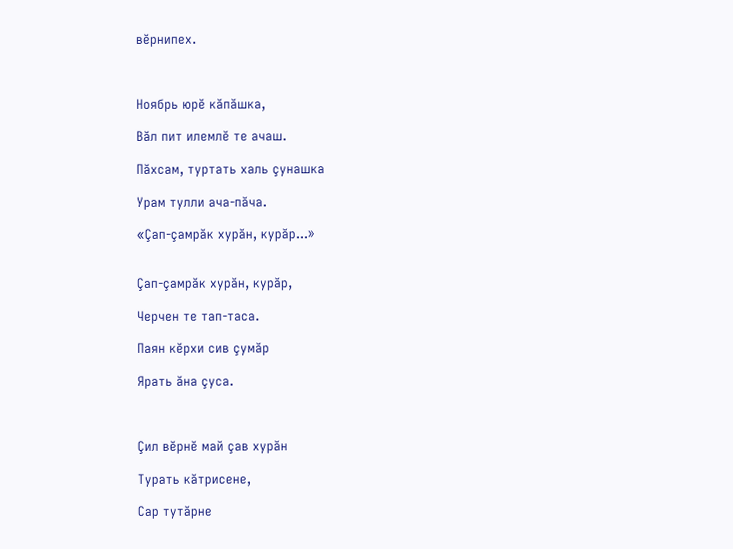вĕрнипех.



Ноябрь юрĕ кăпăшка,

Вăл пит илемлĕ те ачаш.

Пăхсам, туртать халь çунашка

Урам тулли ача-пăча.

«Çап-çамрăк хурăн, курăр...»


Çап-çамрăк хурăн, курăр,

Черчен те тап-таса.

Паян кĕрхи сив çумăр

Ярать ăна çуса.



Çил вĕрнĕ май çав хурăн

Турать кăтрисене,

Сар тутăрне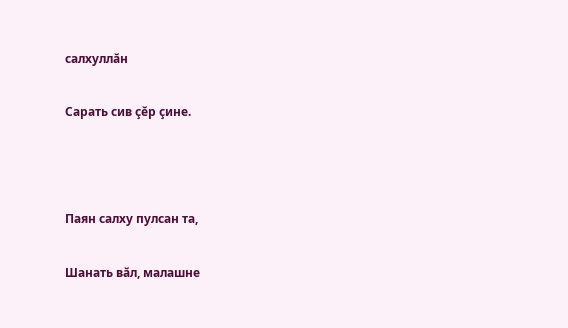салхуллăн

Сарать сив çĕр çине.



Паян салху пулсан та,

Шанать вăл, малашне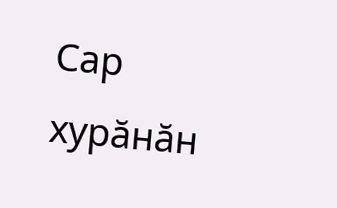Сар хурăнăн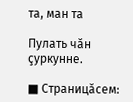та, ман та

Пулать чăн çуркунне.

■ Страницăсем: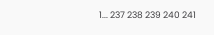1... 237 238 239 240 241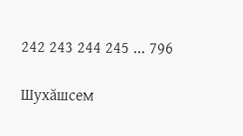242 243 244 245 ... 796

Шухăшсем